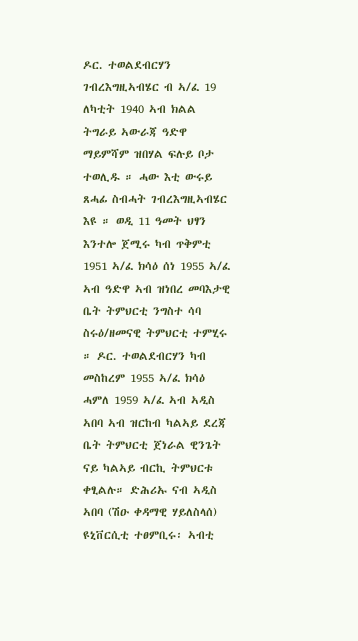ዶር. ተወልደብርሃን ገብረእግዚኣብሄር ብ ኣ/ፈ 19 ለካቲት 1940 ኣብ ክልል ትግራይ ኣውራጃ ዓድዋ ማይምሻም ዝበሃል ፍሉይ ቦታ ተወሊዱ ። ሓው እቲ ውሩይ ጸሓፊ ስብሓት ገብረእግዚኣብሄር እዩ ። ወዲ 11 ዓመት ህፃን እንተሎ ጀሚሩ ካብ ጥቅምቲ 1951 ኣ/ፈ ክሳዕ ሰነ 1955 ኣ/ፈ ኣብ ዓድዋ ኣብ ዝነበረ መባእታዊ ቤት ትምህርቲ ንግስተ ሳባ ስሩዕ/ዘመናዊ ትምህርቲ ተምሂሩ ። ዶር. ተወልደብርሃን ካብ መስከረም 1955 ኣ/ፈ ክሳዕ ሓምለ 1959 ኣ/ፈ ኣብ ኣዲስ ኣበባ ኣብ ዝርከብ ካልኣይ ደረጃ ቤት ትምህርቲ ጀነራል ዊንጌት ናይ ካልኣይ ብርኪ ትምህርቱ ቀፂልሉ። ድሕሪኡ ናብ ኣዲስ ኣበባ (ሽዑ ቀዳማዊ ሃይለስላሰ) ዩኒቨርሲቲ ተፀምቢሩ፡ ኣብቲ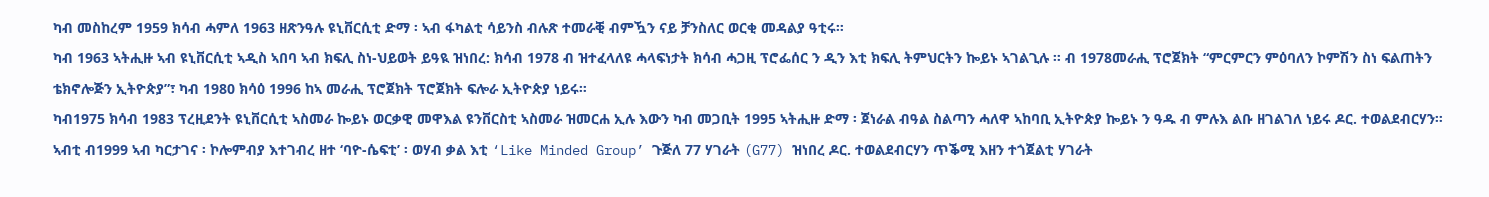ካብ መስከረም 1959 ክሳብ ሓምለ 1963 ዘጽንዓሉ ዩኒቨርሲቲ ድማ ፡ ኣብ ፋካልቲ ሳይንስ ብሉጽ ተመራቒ ብምዃን ናይ ቻንስለር ወርቂ መዳልያ ዓቲሩ።
ካብ 1963 ኣትሒዙ ኣብ ዩኒቨርሲቲ ኣዲስ ኣበባ ኣብ ክፍሊ ስነ-ህይወት ይዓዪ ዝነበረ: ክሳብ 1978 ብ ዝተፈላለዩ ሓላፍነታት ክሳብ ሓጋዚ ፕሮፌሰር ን ዲን እቲ ክፍሊ ትምህርትን ኰይኑ ኣገልጊሉ ። ብ 1978መራሒ ፕሮጀክት “ምርምርን ምዕባለን ኮምሽን ስነ ፍልጠትን ቴክኖሎጅን ኢትዮጵያ”፣ ካብ 1980 ክሳዕ 1996 ከኣ መራሒ ፕሮጀክት ፕሮጀክት ፍሎራ ኢትዮጵያ ነይሩ።
ካብ1975 ክሳብ 1983 ፕረዚደንት ዩኒቨርሲቲ ኣስመራ ኰይኑ ወርቃዊ መዋእል ዩንቨርስቲ ኣስመራ ዝመርሐ ኢሉ እውን ካብ መጋቢት 1995 ኣትሒዙ ድማ ፡ ጀነራል ብዓል ስልጣን ሓለዋ ኣከባቢ ኢትዮጵያ ኰይኑ ን ዓዱ ብ ምሉእ ልቡ ዘገልገለ ነይሩ ዶር. ተወልደብርሃን።
ኣብቲ ብ1999 ኣብ ካርታገና ፡ ኮሎምብያ እተገብረ ዘተ ‘ባዮ-ሴፍቲ’ ፡ ወሃብ ቃል እቲ ‘Like Minded Group’ ጉጅለ 77 ሃገራት (G77) ዝነበረ ዶር. ተወልደብርሃን ጥቕሚ እዘን ተጎጀልቲ ሃገራት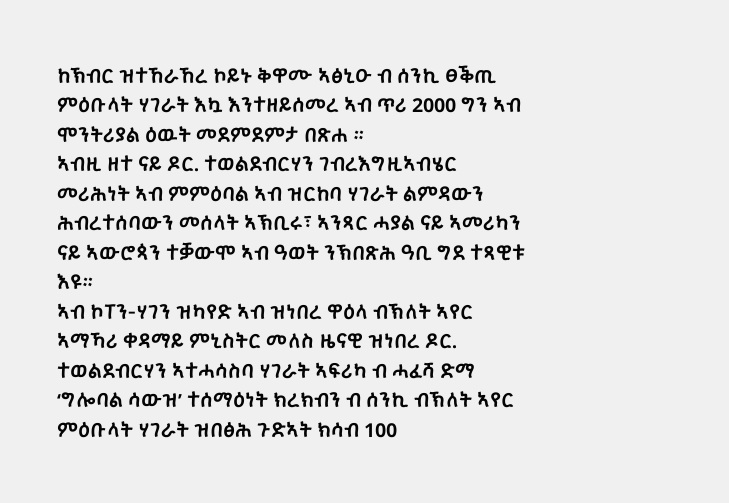ከኽብር ዝተኸራኸረ ኮይኑ ቅዋሙ ኣፅኒዑ ብ ሰንኪ ፀቕጢ ምዕቡላት ሃገራት እኳ እንተዘይሰመረ ኣብ ጥሪ 2000 ግን ኣብ ሞንትሪያል ዕዉት መደምደምታ በጽሐ ።
ኣብዚ ዘተ ናይ ዶር. ተወልደብርሃን ገብረእግዚኣብሄር መሪሕነት ኣብ ምምዕባል ኣብ ዝርከባ ሃገራት ልምዳውን ሕብረተሰባውን መሰላት ኣኽቢሩ፣ ኣንጻር ሓያል ናይ ኣመሪካን ናይ ኣውሮጳን ተቓውሞ ኣብ ዓወት ንኽበጽሕ ዓቢ ግደ ተጻዊቱ እዩ።
ኣብ ኮፐን-ሃገን ዝካየድ ኣብ ዝነበረ ዋዕላ ብኽለት ኣየር ኣማኻሪ ቀዳማይ ምኒስትር መለስ ዜናዊ ዝነበረ ዶር. ተወልደብርሃን ኣተሓሳስባ ሃገራት ኣፍሪካ ብ ሓፈሻ ድማ ‘ግሎባል ሳውዝ’ ተሰማዕነት ክረክብን ብ ሰንኪ ብኽለት ኣየር ምዕቡላት ሃገራት ዝበፅሕ ጉድኣት ክሳብ 100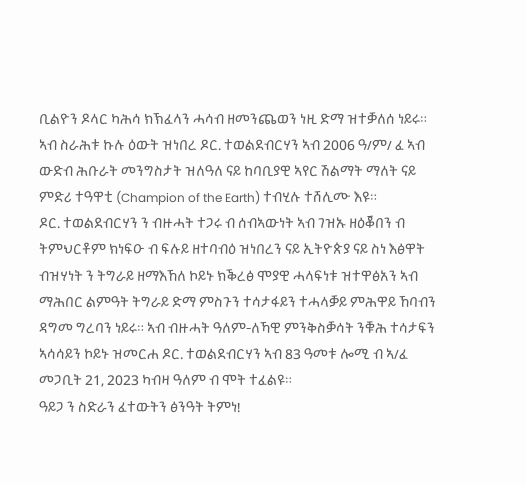ቢልዮን ዶላር ካሕሳ ክኽፈላን ሓሳብ ዘመንጨወን ነዚ ድማ ዝተቓለሰ ነይሩ።
ኣብ ስራሕቱ ኩሉ ዕውት ዝነበረ ዶር. ተወልደብርሃን ኣብ 2006 ዓ/ም/ ፈ ኣብ ውድብ ሕቡራት መንግስታት ዝለዓለ ናይ ከባቢያዊ ኣየር ሽልማት ማለት ናይ ምድሪ ተዓዋቲ (Champion of the Earth) ተብሂሉ ተሸሊሙ እዩ።
ዶር. ተወልደብርሃን ን ብዙሓት ተጋሩ ብ ሰብኣውነት ኣብ ገዝኡ ዘዕቖበን ብ ትምህርቶም ክነፍዑ ብ ፍሉይ ዘተባብዕ ዝነበረን ናይ ኢትዮጵያ ናይ ስነ እፅዋት ብዝሃነት ን ትግራይ ዘማእኸለ ኮይኑ ክቕረፅ ሞያዊ ሓላፍነቱ ዝተዋፅአን ኣብ ማሕበር ልምዓት ትግራይ ድማ ምስጉን ተሳታፋይን ተሓላቓይ ምሕዋይ ኸባብን ዳግመ ግረባን ነይሩ። ኣብ ብዙሓት ዓለም-ለኻዊ ምንቅስቓሳት ንቑሕ ተሳታፍን ኣሳሳይን ኮይኑ ዝመርሐ ዶር. ተወልደብርሃን ኣብ 83 ዓመቱ ሎሚ ብ ኣ/ፈ መጋቢት 21, 2023 ካብዛ ዓለም ብ ሞት ተፈልዩ።
ዓይጋ ን ስድራን ፈተውትን ፅንዓት ትምነ!